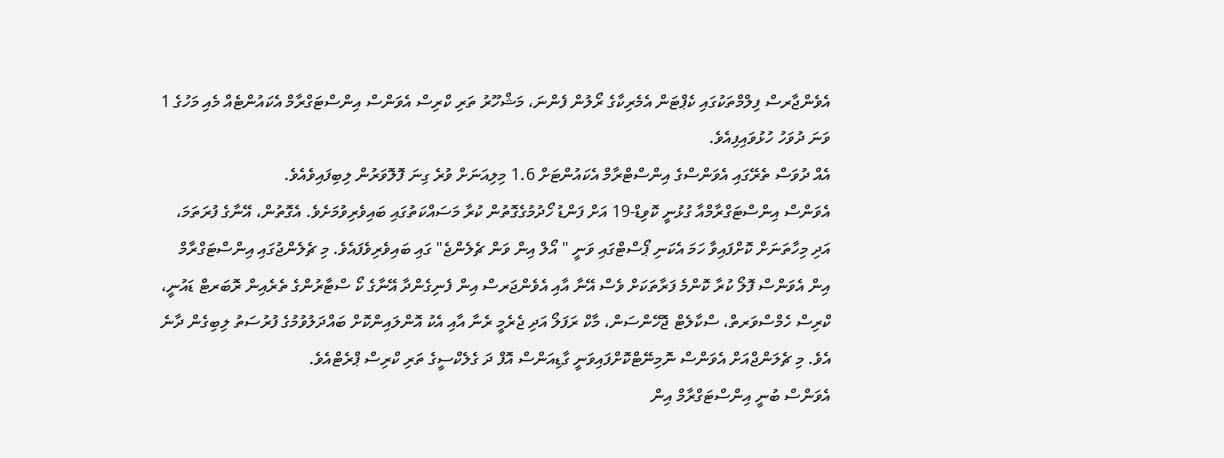އެވެންޖާރސް ފިލްމްތަކުގައި ކެޕްޓަން އެމެރިކާގެ ރޯލުން ފެންނަ، މަޝްހޫރު ތަރި ކްރިސް އެވަންސް އިންސްޓަގްރާމް އެކައުންޓެއް މެއި މަހުގެ 1 ވަނަ ދުވަހު ހުޅުވައިފިއެވެ.
އެއް ދުވަސް ތެރޭގައި އެވަންސްގެ އިންސްޓްރާމް އެކައުންޓަށް 1.6 މިލިއަނަށް ވުރެ ގިނަ ފޮލޮވަރުން ލިބިފައިވެއެވެ.
އެވަންސް އިންސްޓަގްރާމްއާ ގުޅުނީ ކޮވިޑް-19 އަށް ފަންޑު ހޯދުމުގެގޮތުން ކުރާ މަސައްކަތުގައި ބައިވެރިވުމަށެވެ. އެގޮތުން، އޭނާގެ ފުރަތަމަ، އަދި މިހާތަނަށް ކޮށްފައިވާ ހަމަ އެކަނި ޕޯސްޓްގައި ވަނީ " އޯލް އިން ވަން ޗެލެންޖެ" ގައި ބައިވެރިވެފައެވެ. މި ޗެލެންޖުގައި އިންސްޓަގްރާމް އިން އެވަންސް ފޮލޯ ކުރާ ކޮންމެ ފަރާތަކަށް ވެސް އޭނާ އާއި އެވެންޖަރސް އިން ފެނިގެންދާ އޭނާގެ ކޯ ސްޓާރުންގެ ތެރެއިން ރޮބަރޓް ޑައުނީ، ކްރިސް ހެމްސްވަރތް، ސްކާލެޓް ޖޮހޭންސަން، މާކް ރަފަލޯ އަދި ޖެރެމީ ރެނާ އާއި އެކު އޮންލައިންކޮށް ބައްދަލުވުމުގެ ފުރުސަތު ލިބިގެން ދާނެ އެވެ. މި ޗެލަންޖްއަށް އެވަންސް ނޮމިނޭޓްކޮށްފައިވަނީ ގާޑިއަންސް އޮފް ދަ ގެލެކްސީގެ ތަރި ކްރިސް ޕްރެޓްއެވެ.
އެވަންސް ބުނީ އިންސްޓަގްރާމް އިން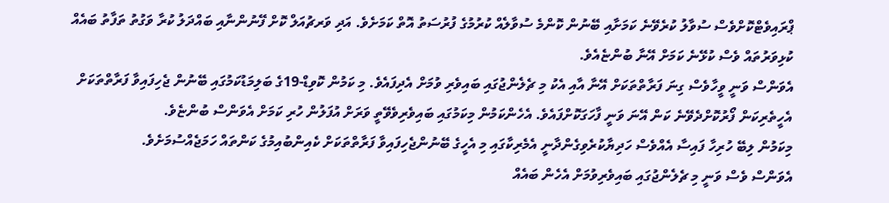ޕްރައިވެޓްކޮށްވެސް ސުވާލު ކުރެވޭނެ ކަމަށާއި ބޭނުން ކޮންމެ ސުވާލެއް ކުރުމުގެ ފުރުސަތު އޮތް ކަމަށެވެ. އަދި ވަރޗުއަލް ކޮށް ފޭނުންނާއި ބައްދަލު ކުރާ ވަގުތު ތަފާތު ބައެއް ކުޅިވަރުތައް ވެސް ކުޅޭނެ ކަމަށް އޭނާ ބުންޏެއެވެ.
އެވަންސް ވަނީ ވީހާވެސް ގިނަ ފަރާތްތަކަށް އޭނާ އާއި އެކު މި ޗެލެންޖުގައި ބައިވެރި ވުމަށް އެދިފައެވެ. މި ކަމުން ކޮވިޑް-19ގެ ބަލިމަޑުކަމުގައި ބޭނުން ޖެހިފައިވާ ފަރާތްތަކަށް އެހީތެރިކަން ފޯރުކޮށްދެވޭނެ ކަން އޭނަ ވަނީ ފާހަގަކޮށްފައެވެ. އެހެންކަމުން މިކަމުގައި ބައިވެރިވެވޭތީ ވަރަށް އުފަލުން ހުރި ކަމަށް އެވަންސް ބުންޏެވެ.
މިކަމުން ލިބޭ ހުރިހާ ފައިސާ އެއްވެސް ހަދިޔާކުރެވިގެންދާނީ އެމެރިކާގައި މި އެހީގެ ބޭނުންޖެހިފައިވާ ފަރާތްތަކަށް ކެއިންބުއިމުގެ ކަންތައް ހަމަޖެއްސުމަށެވެ.
އެވަންސް ވެސް ވަނީ މި ޗެލެންޖުގައި ބައިވެރިވުމަށް އެހެން ބައެއް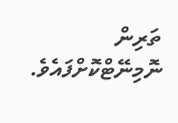ތަރިން ނޮމިނޭޓްކޮށްފައެވެ.